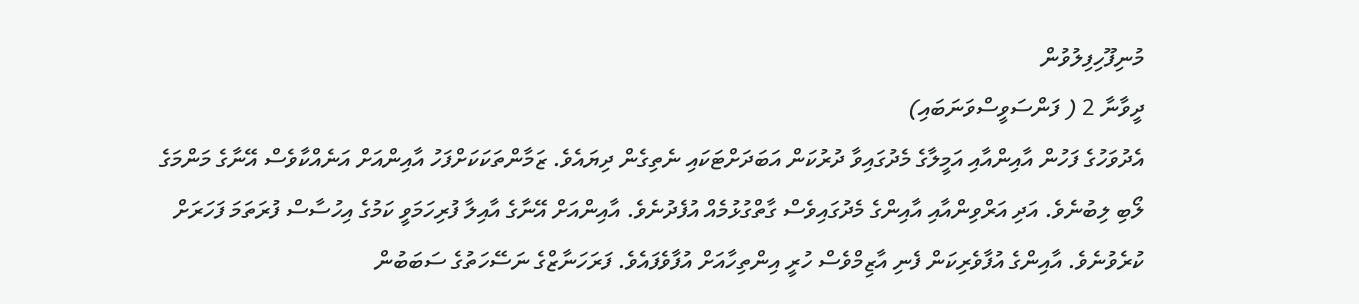މުނިފޫހިފިލުވުން
ދީވާނާ 2 ( ފަންސަވީސްވަނަބައި)
އެދުވަހުގެ ފަހުން އާއިންއާއި އަމީލާގެ މެދުގައިވާ ދުރުކަން އަބަދަށްޓަކައި ނެތިގެން ދިޔައެވެ. ޒަމާންތަކަކަށްފަހު އާއިންއަށް އަނެއްކާވެސް އޭނާގެ މަންމަގެ ލޯބި ލިބުނެވެ. އަދި އަރްވިންއާއި އާއިންގެ މެދުގައިވެސް ގާތްގުޅުމެއް އުފެދުނެވެ. އާއިންއަށް އޭނާގެ އާއިލާ ފުރިހަމަވީ ކަމުގެ އިހުސާސް ފުރަތަމަ ފަހަރަށް ކުރެވުނެވެ. އާއިންގެ އުފާވެރިކަން ފެނި އާޒިމްވެސް ހުރީ އިންތިހާއަށް އުފާވެފައެވެ. ފަރަހަނާޒްގެ ނަސޭހަތުގެ ސަބަބުން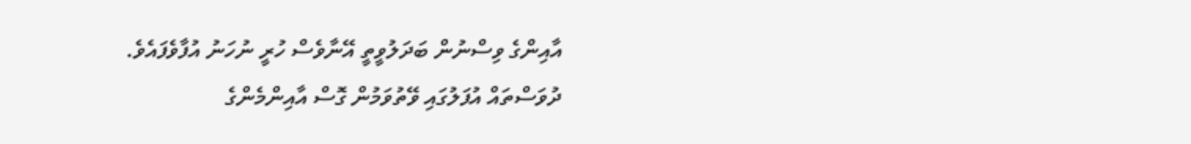އާއިންގެ ވިސްނުން ބަދަލުވީތީ އޭނާވެސް ހުރީ ނުހަނު އުފާވެފައެވެ.
ދުވަސްތައް އުފަލުގައި ވޭތުވަމުން ގޮސް އާއިންމެންގެ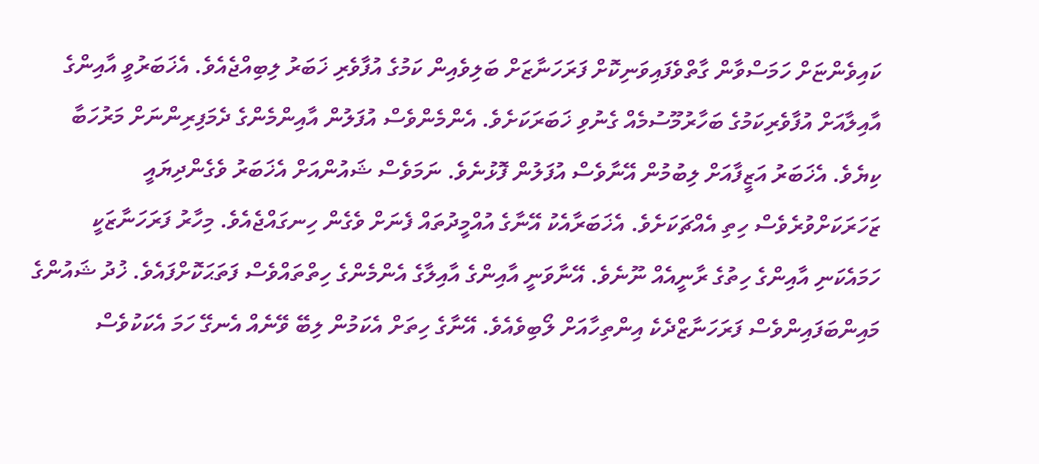ކައިވެންޏަށް ހަމަސްވާން ގާތްވެފައިވަނިކޮށް ފަރަހަނާޒަށް ބަލިވެއިން ކަމުގެ އުފާވެރި ޚަބަރު ލިބިއްޖެއެވެ. އެޚަބަރުވީ އާއިންގެ އާއިލާއަށް އުފާވެރިކަމުގެ ބަހާރުމޫސުމެއް ގެނުވި ޚަބަރަކަށެވެ. އެންމެންވެސް އުފަލުން އާއިންމެންގެ ދެމަފިރިންނަށް މަރުހަބާ ކިޔެވެ. އެޚަބަރު އަޒީފާއަށް ލިބުމުން އޭނާވެސް އުފަލުން ފޮޅުނެވެ. ނަމަވެސް ޝައުންއަށް އެޚަބަރު ވެގެންދިޔައީ ޒަހަރަކަށްވުރެވެސް ހިތި އެއްޗަކަށެވެ. އެޚަބަރާއެކު އޭނާގެ އުއްމީދުތައް ފެނަށް ވެގެން ހިނގައްޖެއެވެ. މިހާރު ފަރަހަނާޒަކީ ހަމައެކަނި އާއިންގެ ހިތުގެ ރާނީއެއް ނޫނެވެ. އޭނާވަނީ އާއިންގެ އާއިލާގެ އެންމެންގެ ހިތްތައްވެސް ފަތަޙަކޮށްފައެވެ. ޚުދު ޝައުންގެ މައިންބަފައިންވެސް ފަރަހަނާޒްދެކެ އިންތިހާއަށް ލޯބިވެއެވެ. އޭނާގެ ހިތަށް އެކަމުން ލިބޭ ވޭނެއް އެނގޭ ހަމަ އެކަކުވެސް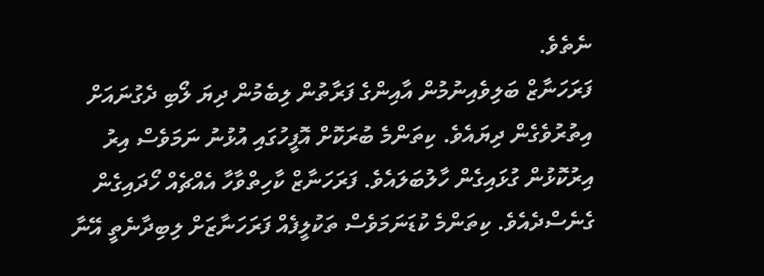ނެތެވެ.
ފަރަހަނާޒް ބަލިވެއިނުމުން އާއިންގެ ފަރާތުން ލިބެމުން ދިޔަ ލޯބި ދެގުނައަށް އިތުރުވެގެން ދިޔައެވެ. ކިތަންމެ ބުރަކޮށް އޮފީހުގައި އުޅުނު ނަމަވެސް އިރު އިރުކޮޅުން ގުޅައިގެން ހާލުބަލައެވެ. ފަރަހަނާޒް ކާހިތްވާހާ އެއްޗެއް ހޯދައިގެން ގެނެސްދެއެވެ. ކިތަންމެ ކުޑަނަމަވެސް ތަކުލީފެއް ފަރަހަނާޒަށް ލިބިދާނެތީ އޭނާ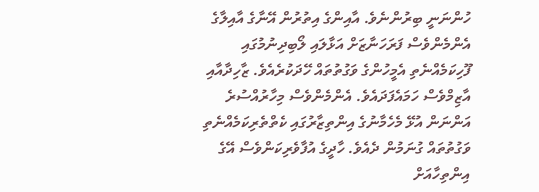ހުންނަނީ ބިރުންނެވެ. އާއިންގެ އިތުރުން އޭނާގެ އާއިލާގެ އެންމެންވެސް ފަރަހަނާޒަށް އަޅާލައި ލޯބިދިނުމުގައި ފޫހިކަމެއްނެތި އެމީހުންގެ ވަގުތުތައް ހޭދަކުރެއެވެ. ޒާހިދާއާއި އާޒިމްވެސް ހަމައެފަދައެވެ. އެންމެންވެސް މިހާރުއްސުރެ އަންނަން އުޅޭ މެހެމާނުގެ އިންތިޒާރުގައި ކެތްތެރިކަމެއްނެތި ވަގުތުތައް ގުނަމުން ދެއެވެ. ހާދީގެ އުފާވެރިކަންވެސް އޭގެ އިންތިހާއަށް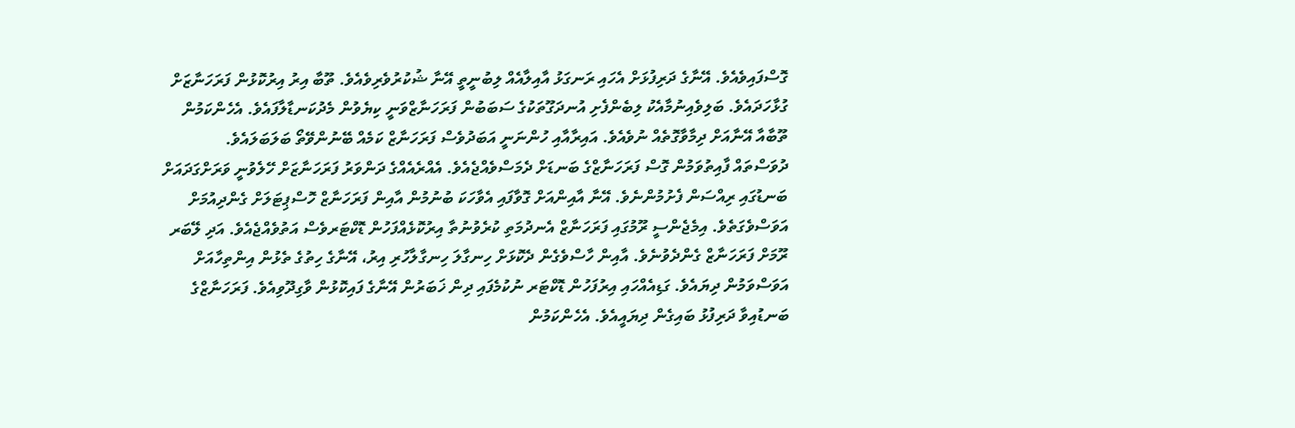ގޮސްފައިވެއެވެ. އޭނާގެ ދަރިފުޅަށް އެހައި ރަނގަޅު އާއިލާއެއް ލިބުނީތީ އޭނާ ޝުކުރުވެރިވެއެވެ. ތޫބާ އިރު އިރުކޮޅުން ފަރަހަނާޒަށް ގުޅާހަދައެވެ. ބަލިވެއިނުމާއެކު ލިބެންފެށި އުނދަގޫތަކުގެ ސަބަބުން ފަރަހަނާޒްވަނީ ކިޔެވުން މެދުކަނޑާލާފައެވެ. އެހެންކަމުން ތޫބާއާ އޭނާއަށް ދިމާވާގޮތެއް ނުވެއެވެ. އައިރާއާއި ހުންނަނީ އަބަދުވެސް ފަރަހަނާޒް ކަމެއް ބޭނުންވޭތޯ ބަލަބަލައެވެ.
ދުވަސްތައް ފާއިތުވަމުން ގޮސް ފަރަހަނާޒްގެ ބަނޑަށް ދެމަސްވެއްޖެއެވެ. އެއްރެއެއްގެ ދަންވަރު ފަރަހަނާޒަށް ހޭލެވުނީ ވަރަށްގަދައަށް ބަނޑުގައި ރިއްސަން ފެށުމުންނެވެ. އޭނާ އާއިންއަށް ގޮވާފައި އެވާހަކަ ބުނުމުން އާއިން ފަރަހަނާޒް ހޮސްޕިޓަލަށް ގެންދިއުމަށް އަވަސްވެގަތެވެ. އިމެޖެންސީ ރޫމުގައި ފަރަހަނާޒް އެނދުމަތި ކުރެވުނުތާ އިރުކޮޅެއްފަހުން ޑޮކްޓަރވެސް އަތުވެއްޖެއެވެ. އަދި ލޭބަރ ރޫމަށް ފަރަހަނާޒް ގެންދެވުނެވެ. އާއިން ހާސްވެގެން ދެކޮޅަށް ހިނގާލަ ހިނގާލާހުރި އިރު، އޭނާގެ ހިތުގެ ތެޅުން އިންތިހާއަށް އަވަސްވަމުން ދިޔައެވެ. ގަޑިއެއްހައި އިރުފަހުން ޑޮކްޓަރ ނުކުމެފައި ދިން ޚަބަރުން އޭނާގެ ފައިކޮޅުން ވާގިދޫވިއެވެ. ފަރަހަނާޒްގެ ބަނޑުއިވާ ދަރިފުޅު ބައިގެން ދިޔައީއެވެ. އެހެންކަމުން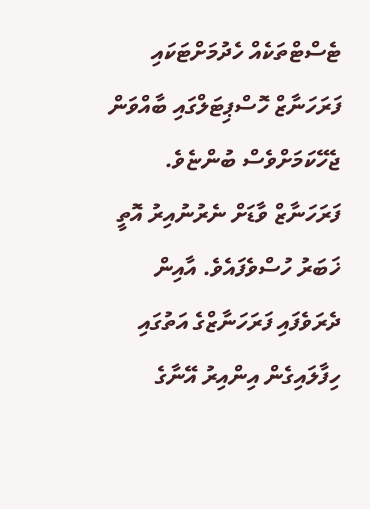ޓެސްޓްތަކެއް ހެދުމަށްޓަކައި ފަރަހަނާޒް ހޮސްޕިޓަލްގައި ބާއްވަން ޖެހޭކަމަށްވެސް ބުންޏެވެ.
ފަރަހަނާޒް ވާޑަށް ނެރުނުއިރު އޮތީ ޚަބަރު ހުސްވެފައެވެ. އާއިން ދެރަވެފައި ފަރަހަނާޒްގެ އަތުގައި ހިފާލައިގެން އިންއިރު އޭނާގެ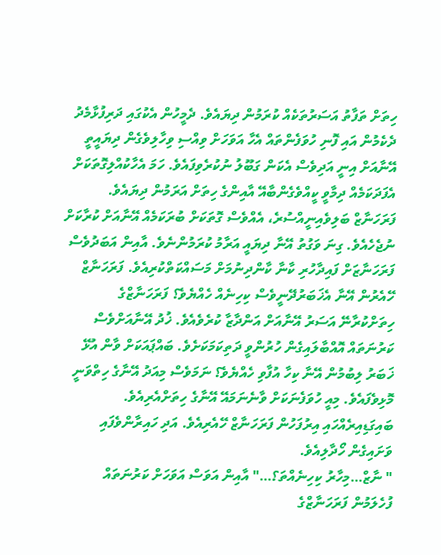ހިތަށް ތަފާތު އަސަރުތަކެއް ކުރަމުން ދިޔައެވެ. ދެމީހުން އެކުގައި ދަރިފުޅާމެދު ދެކެމުން އައި ފޮނި ހުވަފެންތައް އެހާ އަވަހަށް ވިއްސި ވިހާލިވެގެން ދިޔައީތީ އޭނާއަށް އިނީ އަދިވެސް އެކަން ގަބޫލު ނުކުރެވިފައެވެ. ހަމަ އެހާކުއްލިގޮތަކަށް އެފަދަކަމެއް ދިމާވީ ކީއްވެގެންބާއޭ އާއިންގެ ހިތަށް އަރަމުން ދިޔައެވެ. ފަރަހަނާޒް ބަލިވެއިނީއްސުރެ، އެއްވެސް ގޮތަކަށް ބުރަކަމެއް އޭނާއަށް ކުރާކަށް ނުޖެހެއެވެ. ގިނަ ވަގުތު އޭނާ ދިޔައީ އަރާމު ކުރަމުންނެވެ. އާއިން އަބަދުވެސް ފަރަހަނާޒަށް ފައިދާހުރި ކާނާ ކާންދިނުމަށް މަސައްކަތްކުރިއެވެ. ފަރަހަނާޒް ހޭއެރުން އޭނާ އެޚަބަރުދޭނީވެސް ކިހިނެއް ހެއްޔެވެ؟ ފަރަހަނާޒްގެ ހިތަށްކުރާނޭ އަސަރު އޭނާއަށް އަންދާޒާ ކުރެވެއެވެ. ޚުދު އޭނާއަށްވެސް ކަރުނަތައް އޮއްބާލައިގެން ހުރުންވީ ދަތިކަމަކަށެވެ. ބައްޕައަކަށް ވާން އުޅޭ ޚަބަރު ލިބުމުން އޭނާ ކިހާ އުފާވި ހެއްޔެވެ؟ ނަމަވެސް މިއަދު އޭނާގެ ހިތްވަނީ މޮޅިވެފައެވެ. މިއީ ހުވަފެނަކަށް ވާނެނަމައޭ އޭނާގެ ހިތަށްއެރިއެވެ.
ބައިގަޑިއިރެއްހައި އިރުފަހުން ފަރަހަނާޒް ހޭއެރިއެވެ. އަދި ހައިރާންވެފައި ވަށައިގެން ހޯދާލިއެވެ.
" ނާޒް…މިހާރު ކިހިނެއްތަ؟…" އާއިން އަވަސް އަވަހަށް ކަރުނަތައް ފުހެލަމުން ފަރަހަނާޒްގެ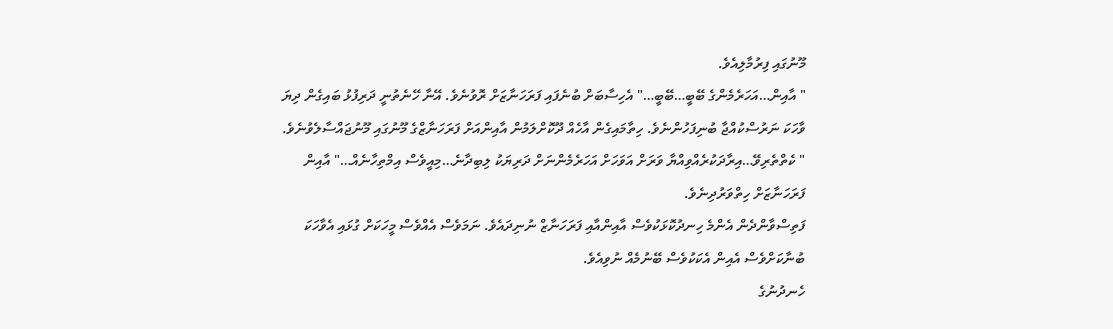މޫނުގައި ފިރުމާލިއެވެ.
" އާއިން…އަހަރެމެންގެ ބޭބީ…ބޭބީ…" އެހިސާބަށް ބުނެފައި ފަރަހަނާޒަށް ރޮވުނެވެ. އޭނާ ހޭނެތުނީ ދަރިފުޅު ބައިގެން ދިޔަ ވާހަކަ ނަރުސްކުއްޖާ ބުނިފަހުންނެވެ. ހިތާމައިގެން އާހެއް ދޫކޮށްލަމުން އާއިންއަށް ފަރަހަނާޒްގެ މޫނުގައި މޫނުޖައްސާލެވުނެވެ.
" ކެތްތެރިވޭ…އިރާދަކުރެއްވިއްޔާ ވަރަށް އަވަހަށް އަހަރެމެންނަށް ދަރިޔަކު ލިބިދާނެ…މިއީވެސް އިމްތިހާނެއް…" އާއިން ފަރަހަނާޒަށް ހިތްވަރުދިނެވެ.
ފަތިސްވާންދެން އެންމެ ހިނދުކޮޅަކުވެސް އާއިންއާއި ފަރަހަނާޒް ނުނިދައެވެ. ނަމަވެސް އެއްވެސް މީހަކަށް ގުޅައި އެވާހަކަ ބުނާކަށްވެސް އެއިން އެކަކުވެސް ބޭނުމެއް ނުވިއެވެ.
ހެނދުނުގެ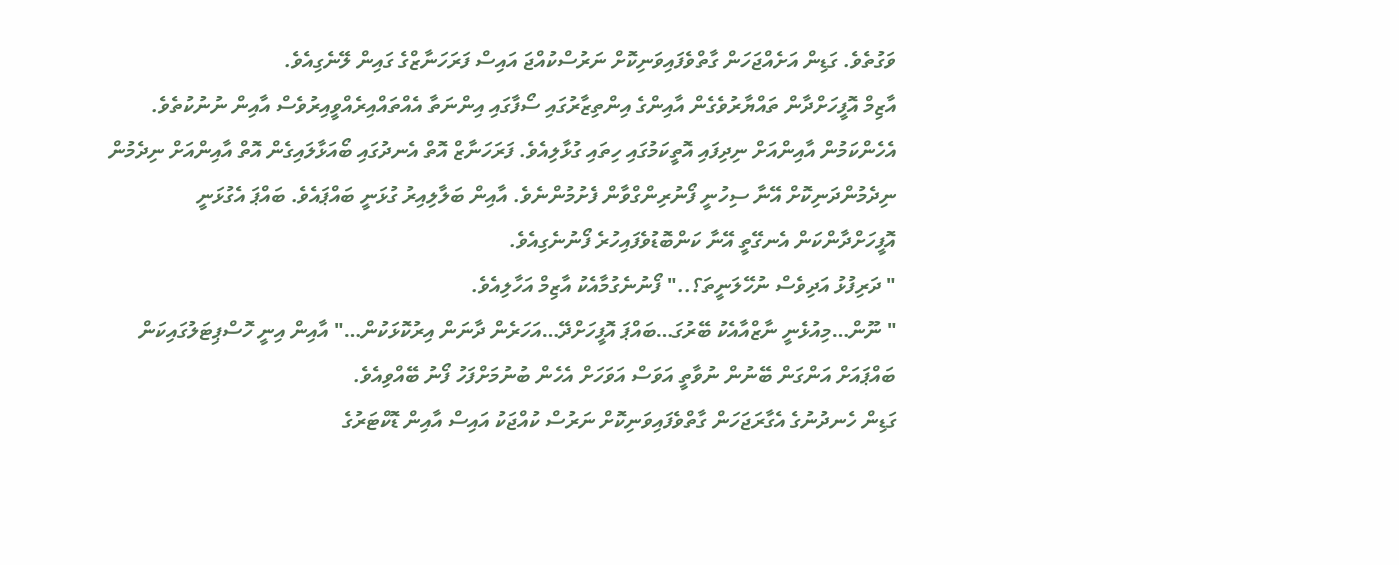ވަގުތެވެ. ގަޑިން އަށެއްޖަހަން ގާތްވެފައިވަނިކޮށް ނަރުސްކުއްޖަ އައިސް ފަރަހަނާޒްގެ ގައިން ލޭނެގިއެވެ.
އާޒިމް އޮފީހަށްދާން ތައްޔާރުވެގެން އާއިންގެ އިންތިޒާރުގައި ސޯފާގައި އިންނަތާ އެއްތައްއިރެއްވީއިރުވެސް އާއިން ނުނުކުތެވެ. އެހެންކަމުން އާއިންއަށް ނިދިފައި އޮތީކަމުގައި ހިތައި ގުޅާލިއެވެ. ފަރަހަނާޒް އޮތް އެނދުގައި ބޯއަޅާލައިގެން އޮތް އާއިންއަށް ނިދެމުން ނިދެމުންދަނިކޮށް އޭނާ ސިހުނީ ފޯނުރިންގްވާން ފެށުމުންނެވެ. އާއިން ބަލާލިއިރު ގުޅަނީ ބައްޕައެވެ. ބައްޕަ އެގުޅަނީ އޮފީހަށްދާންކަން އެނގޭތީ އޭނާ ކަންބޮޑުވެފައިހުރެ ފޯނުނެގިއެވެ.
" ދަރިފުޅު އަދިވެސް ނުހޭލަނީތަ؟.." ފޯނުނެގުމާއެކު އާޒިމް އަހާލިއެވެ.
" ނޫން…މިއުޅެނީ ނާޒްއާއެކު ބޭރުގަ…ބައްޕަ އޮފީހަށްދޭ…އަހަރެން ދާނަން އިރުކޮޅަކުން…" އާއިން އިނީ ހޮސްޕިޓަލުގައިކަން ބައްޕައަށް އަންގަން ބޭނުން ނުވާތީ އަވަސް އަވަހަށް އެހެން ބުނުމަށްފަހު ފޯނު ބޭއްވިއެވެ.
ގަޑިން ހެނދުނުގެ އެގާރަޖަހަން ގާތްވެފައިވަނިކޮށް ނަރުސް ކުއްޖަކު އައިސް އާއިން ޑޮކްޓަރުގެ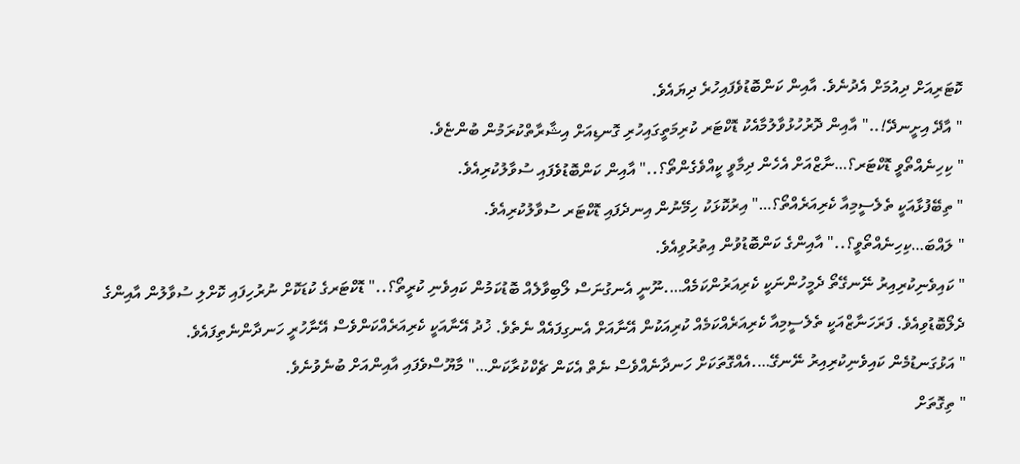ކޮޓަރިއަށް ދިއުމަށް އެދުނެވެ. އާއިން ކަންބޮޑުވެފައިހުރެ ދިޔައެވެ.
" އާދޭ އިށީނދޭ!.." އާއިން ދޮރުހުޅުވާލުމާއެކު ޑޮކްޓަރ ކުރިމަތީގައިހުރި ގޮނޑިއަށް އިޝާރާތްކުރަމުން ބުންޏެވެ.
" ކިހިނެއްތޯވީ ޑޮކްޓަރ؟…ނާޒްއަށް އެހެން ދިމާވީ ކީއްވެގެންތޯ؟.." އާއިން ކަންބޮޑުވެފައި ސުވާލުކުރިއެވެ.
" ތިބޭފުޅާއަކީ ތެލެސީމިއާ ކެރިއަރެއްތޯ؟…" އިރުކޮޅަކު ހިމޭނުން އިނދެފައި ޑޮކްޓަރ ސުވާލުކުރިއެވެ.
" ލައްބަ…ކިހިނެއްތޯވީ؟.." އާއިންގެ ކަންބޮޑުވުން އިތުރުވިއެވެ.
" ކައިވެނިކުރިއިރު ނޭނގޭތޯ ދެމީހުންނަކީ ކެރިއަރުންކަމެއް….ނޫނީ އެނގުނަސް ލޯބިވާލެއް ބޮޑުކަމުން ކައިވެނި ކުރީތޯ؟.." ޑޮކްޓަރގެ ކުޑަކޮށް ނުރުހިފައި ކޮށްލި ސުވާލުން އާއިންގެ ދެލޯބޮޑުވިއެވެ. ފަރަހަނާޒްއަކީ ތެލެސީމިއާ ކެރިއަރެއްކަމެއް ކުރިއަކުން އޭނާއަށް އެނގިފައެއް ނެތެވެ. ޚުދު އޭނާއަކީ ކެރިއަރެއްކަންވެސް އޭނާހުރީ ހަނދާންނެތިފައެވެ.
" އަޅުގަނޑުމެން ކައިވެނިކުރިއިރު ނޭނގޭ….އެއްގޮތަކަށް ހަނދާނެއްވެސް ނެތް އެކަން ޗެކްކުރާކަން…" މާޔޫސްވެފައި އާއިންއަށް ބުނެވުނެވެ.
" ތިގޮތަށް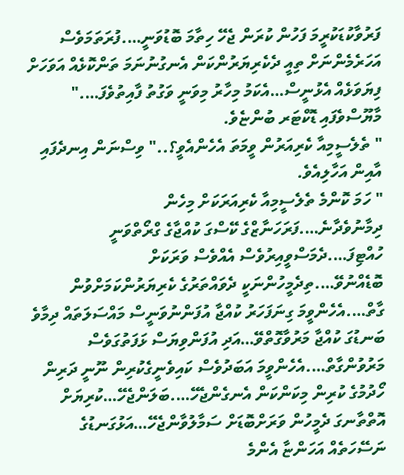ފަރުވާކުޑަކުރީމަ ފަހުން ކުރަން ޖެހޭ ހިތާމަ ބޮޑުވަނީ….ފުރަތަމަވެސް އަހަރެމެންނަށް ތިއީ ދެކެރިޔަރުންކަން އެނގުނުނަމަ ތަންކޮޅެއް އަވަހަށް ފިޔަވަޅެއް އެޅުނީސް…އެކަމު މިހާރު މިވަނީ ވަގުތު ފާއިތުވެފަ…." މާޔޫސްވެފައި ޑޮކްޓަރ ބުންޏެވެ.
" ތެލެސީމިއާ ކެރިއަރުން ވީމަތަ އެހެންއެވީ؟.." ވިސްނަން އިނދެފައި އާއިން އަހާލިއެވެ.
" ހަމަ ކޮންމެ ތެލެސީމިއާ ކެރިއަރަކަށް މިހެން ދިމާނުވެދާނެ….ފަރަހަނާޒްގެ ކޭސްގަ ކުއްޖާގެ ގްރޯތްވަނީ ހުއްޓިފަ….ދެމަސްވީއިރުވެސް އެއްވެސް ވަރަކަށް ބޮޑެއްނުވޭ….ތިދެމީހުންނަކީ ދެވައްތަރުގެ ކެރިޔަރުންކަމަށްވުން ގާތް….އެހެންވީމަ ގިނަފަހަރު ކުއްޖާ އުފަންނުވަނީސް މައްސަލަތައް ދިމާވެ ބަނޑުގަ ކުއްޖާ މަރުވާގޮތްވޭ…އަދި އުފަންވިޔަސް ޅަފަތުގަވެސް މަރުވުންގާތް….އެހެންވީމަ އަބަދުވެސް ކައިވެނީގެކުރިން ނޫނީ ދަރިން ހޯދުމުގެ ކުރިން މިކަންކަން އެނގެންޖެހޭ….ބަލަންޖެހޭ…ކުރިޔަށް އޮތްތާނގަ ދެމީހުން ވަރަށްބޮޑަށް ސަމާލުވާންޖެހޭ…އަޅުގަނޑުގެ ނަސޭހަތެއް އަހަންޏާ އެންމެ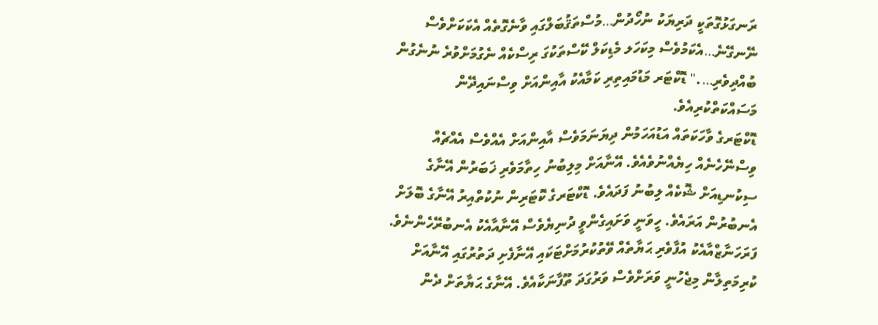ރަނގަޅުގޮތަކީ ދަރިޔަކު ނުހޯދުން…މުސްތަޤުބަލްގައި ވާނެގޮތެއް އެކަކަށްވެސް ނޭނގޭނެ…އެކަމުވެސް މިކަހަލ މެޑިކަލް ކޭސްތަކުގަ ރިސްކެއް ނެގުމަށްވުރެ ނުނެގުން ބުއްދިވެރި…." ޑޮކްޓަރ މަޑުމައިތިރި ކަމާއެކު އާއިންއަށް ވިސްނައިދޭން މަސައްކަތްކުރިއެވެ.
ޑޮކްޓަރގެ ވާހަކަތައް އަޑުއަހަމުން ދިޔަނަމަވެސް އާއިންއަށް އެއްވެސް އެއްޗެއް ވިސްނޭހެނެއް ހިޔެއްނުވެއެވެ. އޭނާއަށް މިލިބުނު ހިތާމަވެރި ޚަބަރުން އޭނާގެ ސިކުނޑިއަށް ޝޮކެއް ލިބުނު ފަދައެވެ. ޑޮކްޓަރގެ ކޮޓަރިން ނުކުތްއިރު އޭނާގެ ބޮލަށް އެނބުރުން އަރައެވެ. ހީވަނީ ވަށައިގެންވީ ދުނިޔެވެސް އޭނާއާއެކު އެނބުރޭހެންނެވެ. ފަރަހަނާޒްއާއެކު އުފާވެރި ޙަޔާތެއް ވޭތުކުރުމަށްޓަކައި އޭނާފެށި ދަތުރުގައި އޭނާއަށް ކުރިމަތިލާން މިޖެހުނީ ވަރަށްވެސް ވަރުގަދަ ތޫފާނަކާއެވެ. އޭނާގެ ޙަޔާތަށް ދެން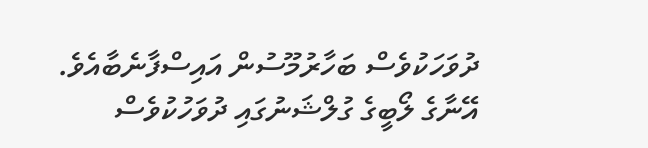ދުވަހަކުވެސް ބަހާރުމޫސުން އައިސްފާނެބާއެވެ. އޭނާގެ ލޯބީގެ ގުލްޝަނުގައި ދުވަހުކުވެސް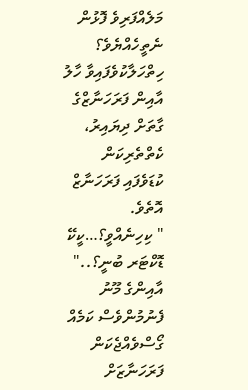މަލެއްފަރިވެ ފޮޅުން ނެތީހެއްޔެވެ؟ ހިތްހަލާކުވެފައިވާ ހާލު އާއިން ފަރަހަނާޒްގެ ގާތަށް ދިޔައިރު، ކެތްތެރިކަން ކުޑަވެފައި ފަރަހަނާޒް އޮތެވެ.
" ކިހިނެއްވީ؟…ކީކޭ ޑޮކްޓަރ ބުނީ؟.." އާއިންގެ މޫނު ފެނުމުންވެސް ކަމެއް ގޯސްވެއްޖެކަން ފަރަހަނާޒަށް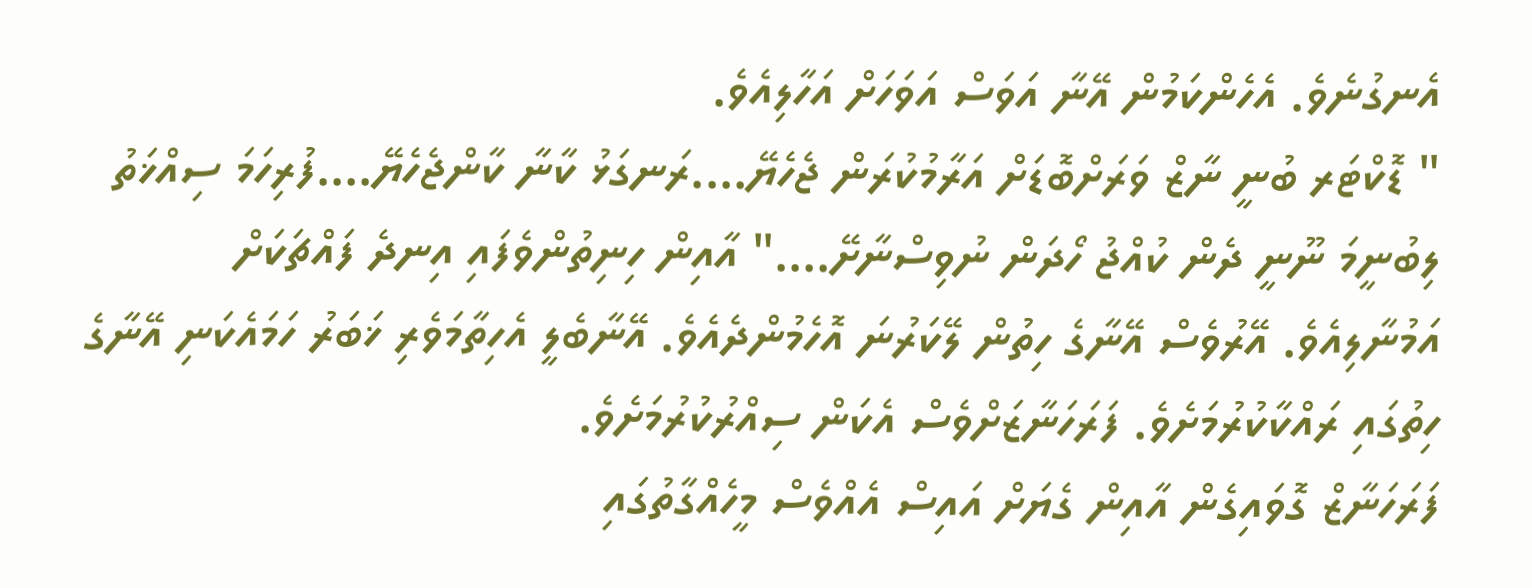އެނގުނެވެ. އެހެންކަމުން އޭނާ އަވަސް އަވަހަށް އަހާލިއެވެ.
" ޑޮކްޓަރ ބުނީ ނާޒް ވަރަށްބޮޑަށް އަރާމުކުރަން ޖެހެޔޭ….ރަނގަޅު ކާނާ ކާންޖެހެޔޭ….ފުރިހަމަ ސިއްޚަތު ލިބުނީމަ ނޫނީ ދެން ކުއްޖު ހޯދަން ނުވިސްނާށޭ…." އާއިން ހިނިތުންވެފައި އިނދެ ފައްޗަކަށް އަމުނާލިއެވެ. އޭރުވެސް އޭނާގެ ހިތުން ލޭކަރުނަ އޮހެމުންދެއެވެ. އޭނާބެލީ އެހިތާމަވެރި ޚަބަރު ހަމައެކަނި އޭނާގެ ހިތުގައި ރައްކާކުރުމަށެވެ. ފަރަހަނާޒަށްވެސް އެކަން ސިއްރުކުރުމަށެވެ.
ފަރަހަނާޒް ގޮވައިގެން އާއިން ގެޔަށް އައިސް އެއްވެސް މީހެއްގާތުގައި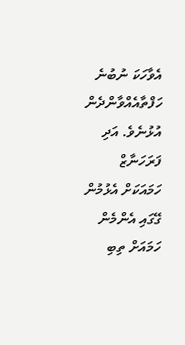އެވާހަކަ ނުބުނެ ހަފްތާއެއްވާންދެން އުޅުނެވެ. އަދި ފަރަހަނާޒް ހަމައަކަށް އެޅުމުން ގޭގައި އެންމެން ހަމައަށް ތިބި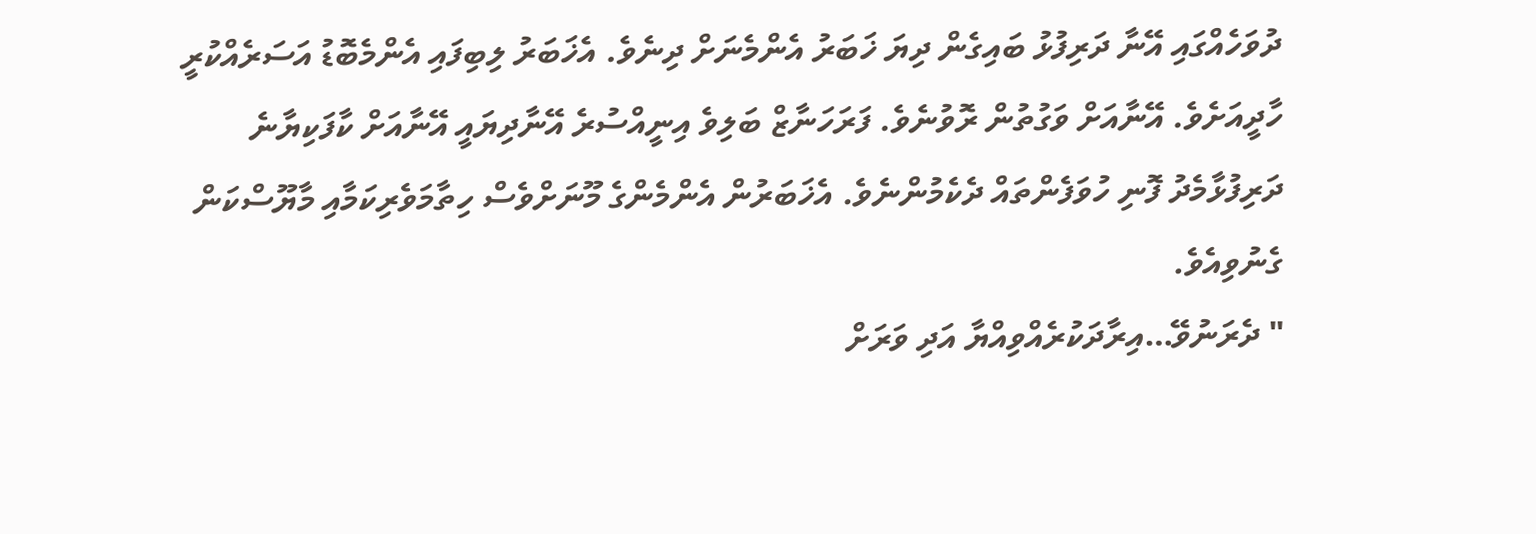ދުވަހެއްގައި އޭނާ ދަރިފުޅު ބައިގެން ދިޔަ ޚަބަރު އެންމެނަށް ދިނެވެ. އެޚަބަރު ލިބިފައި އެންމެބޮޑު އަސަރެއްކުރީ ހާދީއަށެވެ. އޭނާއަށް ވަގުތުން ރޮވުނެވެ. ފަރަހަނާޒް ބަލިވެ އިނީއްސުރެ އޭނާދިޔައީ އޭނާއަށް ކާފަކިޔާނެ ދަރިފުޅާމެދު ފޮނި ހުވަފެންތައް ދެކެމުންނެވެ. އެޚަބަރުން އެންމެންގެ މޫނަށްވެސް ހިތާމަވެރިކަމާއި މާޔޫސްކަން ގެނުވިއެވެ.
" ދެރަނުވޭ…އިރާދަކުރެއްވިއްޔާ އަދި ވަރަށް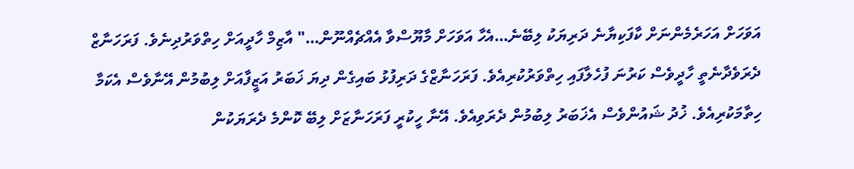އަވަހަށް އަހަރެމެންނަށް ކާފަކިޔާނެ ދަރިޔަކު ލިބޭނެ…އެހާ އަވަހަށް މާޔޫސްވާ އެއްޗެއްނޫން…" އާޒިމް ހާދީއަށް ހިތްވަރުދިނެވެ. ފަރަހަނާޒް ދެރަވެދާނެތީ ހާދީވެސް ކަރުނަ ފުހެލާފައި ހިތްވަރުކުރިއެވެ. ފަރަހަނާޒްގެ ދަރިފުޅު ބައިގެން ދިޔަ ޚަބަރު އަޒީފާއަށް ލިބުމުން އޭނާވެސް އެކަމާ ހިތާމަކުރިއެވެ. ޚުދު ޝައުންވެސް އެޚަބަރު ލިބުމުން ދެރަވިއެވެ. އޭނާ ހީކުރީ ފަރަހަނާޒަށް ލިބޭ ކޮންމެ ދެރަޔަކުން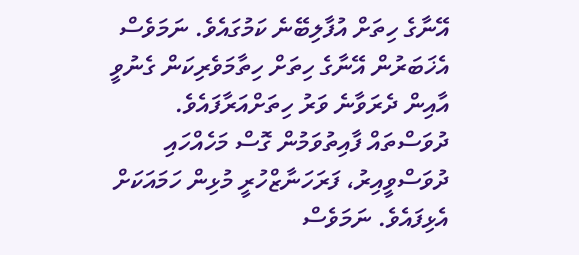އޭނާގެ ހިތަށް އުފާލިބޭނެ ކަމުގައެވެ. ނަމަވެސް އެޚަބަރުން އޭނާގެ ހިތަށް ހިތާމަވެރިކަން ގެނުވީ އާއިން ދެރަވާނެ ވަރު ހިތަށްއަރާފައެވެ.
ދުވަސްތައް ފާއިތުވަމުން ގޮސް މަހެއްހައި ދުވަސްވީއިރު، ފަރަހަނާޒްހުރީ މުޅިން ހަމައަކަށް އެޅިފައެވެ. ނަމަވެސް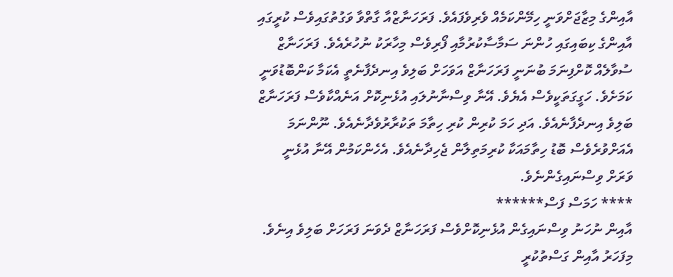އާއިންގެ މިޒާޖަށްވަނީ ހިމޭންކަމެއް ވެރިވެފައެވެ. ފަރަހަނާޒްއާ ގާތްވާ ވަގުތުގައިވެސް ކުރީގައި އާއިންގެ ކިބައިގައި ހުންނަ ސަމާސާކުރުމާއި ފޯރިވެސް މިހާރަކު ނުހުރެއެވެ. ފަރަހަނާޒް ސުވާލެއް ކޮށްފިނަމަ ބުނަނީ ފަރަހަނާޒް އަވަހަށް ބަލިވެ އިނދެފާނެތީ އެކަމާ ކަންބޮޑުވަނީ ކަމަށެވެ. ހަގީގަތަކީވެސް އެޔެވެ. އޭނާ ވިސްނާނުލައި އުޅެނިކޮށް އަނެއްކާވެސް ފަރަހަނާޒް ބަލިވެ އިނދެފާނެއެވެ. އަދި ހަމަ ކުރިން ކުރި ހިތާމަ ތަކުރާރުވެދާނެއެވެ. ނޫންނަމަ އެއަށްވުރެވެސް ބޮޑު ހިތާމައަކާ ކުރިމަތިލާން ޖެހިދާނެއެވެ. އެހެންކަމުން އޭނާ އުޅެނީ ވަރަށް ވިސްނައިގެންނެވެ.
**** ހަމަސް ފަސް******
އާއިން ނުހަނު ވިސްނައިގެން އުޅެނިކޮށްވެސް ފަރަހަނާޒް ދެވަނަ ފަރަހަށް ބަލިވެ އިނެވެ. މިފަހަރު އާއިން ގަސްތުކުރީ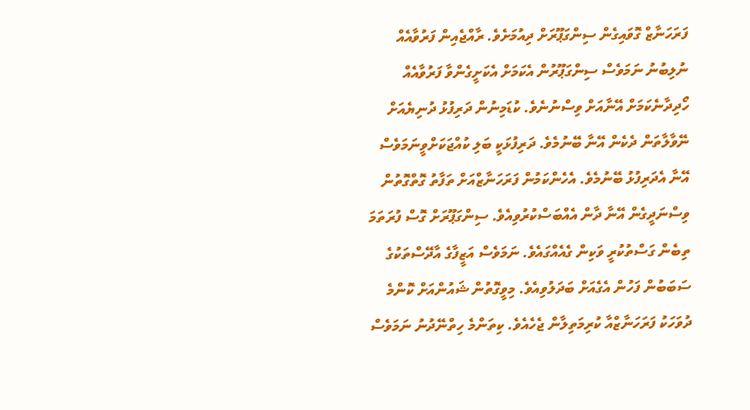ފަރަހަނާޒް ގޮވައިގެން ސިންގަޕޫރަށް ދިއުމަށެވެ. ރާއްޖެއިން ފަރުވާއެއް ނުލިބުނު ނަމަވެސް ސިންގަޕޫރުން އެކަމަށް އެކަށީގެންވާ ފަރުވާއެއް ހޯދިދާނެކަމަށް އޭނާއަށް ވިސްނުނެވެ. ކުޑަމިނުން ދަރިފުޅު ދުނިޔެއަށް ނޭވާލާތަން ދެކެން އޭނާ ބޭނުމެވެ. ދަރިފުޅަކީ ބަލި ކުއްޖަކަށްވީނަމަވެސް އޭނާ އެދަރިފުޅު ބޭނުމެވެ. އެހެންކަމުން ފަރަހަނާޒްއަށް ތަފާތު ގޮތްގޮތުން ވިސްނަދީގެން އޭނާ ދާން އެއްބަސްކުރުވިއެވެ. ސިންގަޕޫރަށް ގޮސް ފުރަތަމަ ތިބެން ގަސްތުކުރީ ވަކިން ގެއެއްގައެވެ. ނަމަވެސް އަޒީފާގެ އާދޭސްތަކުގެ ސަބަބުން ފަހުން އެގެއަށް ބަދަލުވިއެވެ. މިވީގޮތުން ޝައުންއަށް ކޮންމެ ދުވަހަކު ފަރަހަނާޒްއާ ކުރިމަތިލާން ޖެހެއެވެ. ކިތަންމެ ހިތްނޭދުނު ނަމަވެސް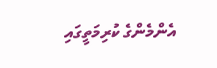އެންމެންގެ ކުރިމަތީގައި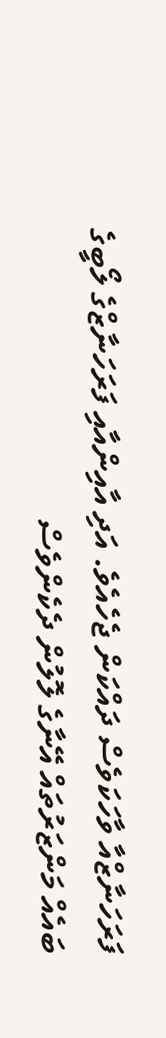ފަރަހަނާޒްއާ ވާހަކަވެސް ދައްކަން ޖެހެއެވެ. އަދި އާއިންއާއި ފަރަހަނާޒްގެ ލޯބީގެ ބައެއް މަންޒަރުތައް އޭނާގެ ލޮލުން ދެކެންވެސް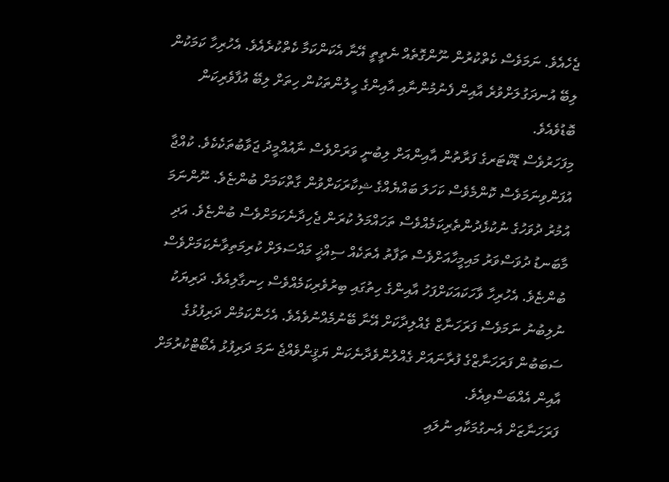ޖެހެއެވެ. ނަމަވެސް ކެތްކުރުން ނޫންގޮތެއް ނެތީތީ އޭނާ އެކަންކަމާ ކެތްކުރެއެވެ. އެހުރިހާ ކަމަކުން ލިބޭ އުނދަގުލަށްވުރެ އާއިން ފެނުމުންނާއި އާއިންގެ ހީލުންތަކުން ހިތަށް ލިބޭ އުފާވެރިކަން ބޮޑުވެއެވެ.
މިފަހަރުވެސް ޑޮކްޓަރގެ ފަރާތުން އާއިންއަށް ލިބުނީ ވަރަށްވެސް ނާއުއްމީދު ޖަވާބުތަކެކެވެ. ކުއްޖާ އުފަންވިނަމަވެސް ކޮންމެވެސް ކަހަލަ ބައްޔެއްގެ ޝިކާރަކަށްވުން ގާތްކަމަށް ބުންޏެވެ. ނޫންނަމަ އުމުރު ދުވަހުގެ ނުކުޅެދުންތެރިކަމެއްވެސް ތަހައްމަލު ކުރަން ޖެހިދާނެކަމަށްވެސް ބުންޏެވެ. އަދި މާބަނޑު ދުވަސްވަރު މައިމީހާއަށްވެސް ތަފާތު އެތަކެއް ސިއްޚީ މައްސަލަށް ކުރިމަތިވާނެކަމަށްވެސް ބުންޏެވެ. އެހުރިހާ ވާހަކައަކަށްފަހު އާއިންގެ ހިތުގައި ބިރުވެރިކަމެއްވެސް ހިނގާލިއެވެ. ދަރިޔަކު ނުލިބުނު ނަމަވެސް ފަރަހަނާޒް ގެއްލިދާކަށް އޭނާ ބޭނުމެއްނުވެއެވެ. އެހެންކަމުން ދަރިފުޅުގެ ސަބަބުން ފަރަހަނާޒްގެ ފުރާނައަށް ގެއްލުންވެދާނެކަން ޔަޤީންވެއްޖެ ނަމަ ދަރިފުޅު އެބޯޓްކުރުމަށް އާއިން އެއްބަސްވިއެވެ.
ފަރަހަނާޒަށް އެނގުމަކާއި ނުލައި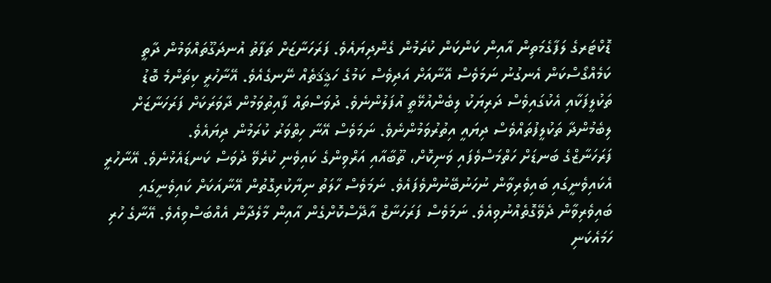ޑޮކްޓަރގެ ލަފާގެމަތިން އާއިން ކަންކަން ކުރަމުން ގެންދިޔައެވެ. ފަރަހަނާޒަށް ތަފާތު އުނދަގޫތައްވަމުން ދާތީ ކަމެއްގޯސްކަން އެނގުނު ނަމަވެސް އޭނާއަށް އަދިވެސް ކަމުގެ ހަޤީޤަތެއް ނޭނގެއެވެ. އޭނާހުރީ ކިތަންމެ ބޮޑު ތަކުލީފަކާއި އެކުގައިވެސް ދަރިޔަކު ލިބެންއުޅޭތީ އުފަލުންނެވެ. ދުވަސްތައް ފާއިތުވަމުން ދާވަރަކަށް ފަރަހަނާޒަށް ލިބެމުންދާ ތަކުލީފުތައްވެސް ދިޔައީ އިތުރުވަމުންނެވެ. ނަމަވެސް އޭނާ ހިތްވަރު ކުރަމުން ދިޔައެވެ.
ފަރަހަނާޒްގެ ބަނޑަށް ހަތްމަސްވެފައި ވަނިކޮށް، ތޫބާއާއި އަރްވިންގެ ކައިވެނި ކުރެވޭ ދުވަސް ކަނޑައެޅުނެވެ. އޭނާހުރީ އެކައިވެނީގައި ބައިވެރިވާން ނުހަނުބޭނުންވެފައެވެ. ނަމަވެސް ހާލަތު ނިޔާކުރިގޮތުން އޭނާއަކަށް ކައިވެނީގައި ބައިވެރިވާން ދެވޭގޮތެއްނުވިއެވެ. ނަމަވެސް ފަރަހަނާޒް އާދޭސްކޮށްގެން އާއިން މާލެދާން އެއްބަސްވިއެވެ. އޭނާގެ ހުރި ހަމައެކަނި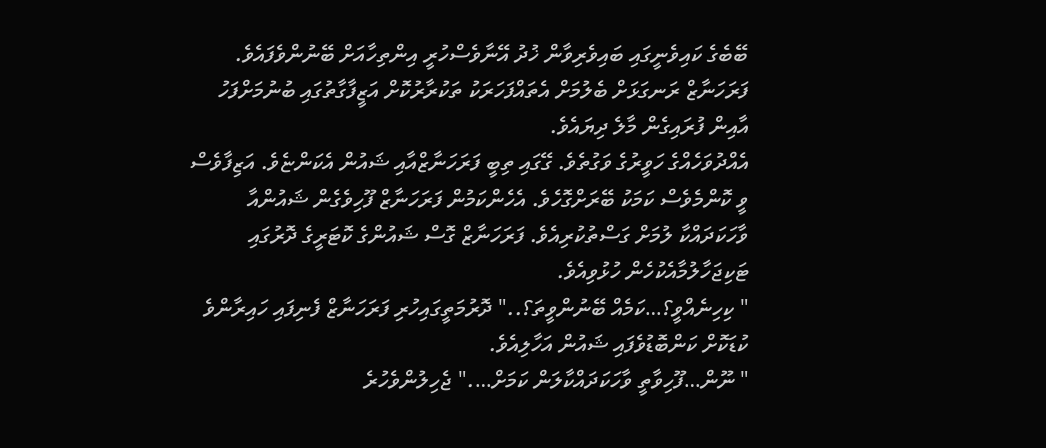ބޭބެގެ ކައިވެނީގައި ބައިވެރިވާން ޚުދު އޭނާވެސްހުރީ އިންތިހާއަށް ބޭނުންވެފައެވެ. ފަރަހަނާޒް ރަނގަޅަށް ބެލުމަށް އެތައްފަހަރަކު ތަކުރާރުކޮށް އަޒީފާގާތުގައި ބުނުމަށްފަހު އާއިން ފުރައިގެން މާލެ ދިޔައެވެ.
އެއްދުވަހެއްގެ ހަވީރުގެ ވަގުތެވެ. ގޭގައި ތިބީ ފަރަހަނާޒްއާއި ޝައުން އެކަންޏެވެ. އަޒިފާވެސް ވީ ކޮންމެވެސް ކަމަކު ބޭރަށްގޮހެވެ. އެހެންކަމުން ފަރަހަނާޒް ފޫހިވެގެން ޝައުންއާ ވާހަކަދައްކާ ލުމަށް ގަސްތުކުރިއެވެ. ފަރަހަނާޒް ގޮސް ޝައުންގެ ކޮޓަރީގެ ދޮރުގައި ޓަކިޖަހާލުމާއެކުހެން ހުޅުވިއެވެ.
" ކިހިނެއްވީ؟…ކަމެއް ބޭނުންވީތަ؟.." ދޮރުމަތީގައިހުރި ފަރަހަނާޒް ފެނިފައި ހައިރާންވެ ކުޑަކޮށް ކަންބޮޑުވެފައި ޝައުން އަހާލިއެވެ.
" ނޫން…ފޫހިވާތީ ވާހަކަދައްކާލަން ކަމަށް…." ޖެހިލުންވެހުރެ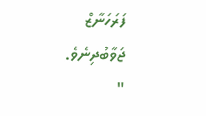ފަރަހަނާޒް ޖަވާބުދިނެވެ.
"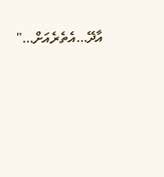އާދޭ…އެތެރެއަށް…"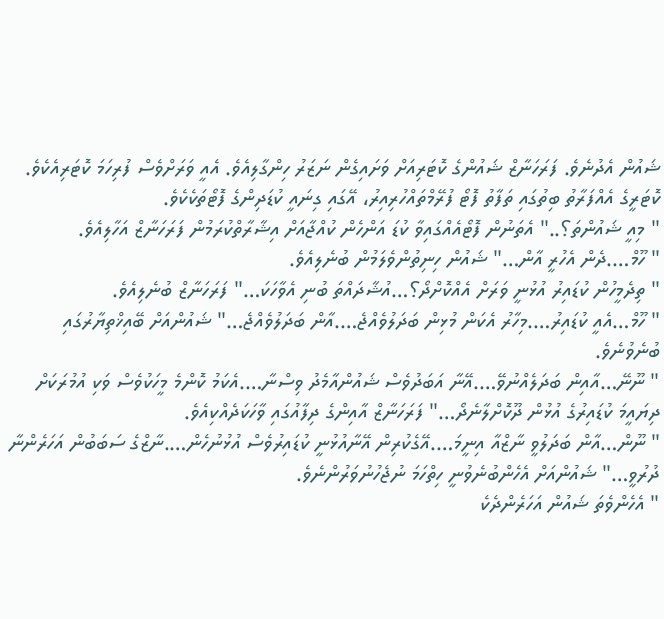ޝައުން އެދުނެވެ. ފަރަހަނާޒް ޝައުންގެ ކޮޓަރިއަށް ވަށައިގެން ނަޒަރު ހިންގާލިއެވެ. އެއީ ވަރަށްވެސް ފުރިހަމަ ކޮޓަރިއެކެވެ. ކޮޓަރީގެ އެއްފަރާތު ބިތުގައި ތަފާތު ފޮޓޯ ފުރޭމްތައްހުރިއިރު، އޭގައި ގިނައީ ކުޑަދިންގެ ފޮޓޯތަކެކެވެ.
" މިއީ ޝައުންތަ؟.." އެތަނުން ފޮޓޯއެއްގައިވާ ކުޑަ އަންހެން ކުއްޖާއަށް އިޝާރާތްކުރަމުން ފަރަހަނާޒް އަހާލިއެވެ.
" ހޫމް….ދެން އެހުރީ އާން…" ޝައުން ހިނިތުންވެލަމުން ބުނެލިއެވެ.
" ތިދެމީހުން ކުޑައިރު އުޅުނީ ވަރަށް އެއްކޮށްދޯ؟…އުޝާދައްތަ ބުނި އެވާހަކަ…" ފަރަހަނާޒް ބުނެލިއެވެ.
" ހޫމް…އެއީ ކުޑައިރު….މިހާރު އެކަން މުޅިން ބަދަލުވެއްޖެ….އާން ބަދަލުވެއްޖެ…" ޝައުންއަށް ބޭއިޚްތިޔާރުގައި ބުނެވުނެވެ.
" ނޫނޭ…އާއިން ބަދަލެއްނުވޭ….އޭނާ އަބަދުވެސް ޝައުންއާމެދު ވިސްނާ….އެކަމު ކޮންމެ މީހަކުވެސް ވަކި އުމުރަކަށް ދިޔައީމަ ކުޑައިރުގެ އުޅުން ދޫކޮށްލާނެދޯ…" ފަރަހަނާޒް އާއިންގެ ދިފާއުގައި ވާހަކަދެއްކިއެވެ.
" ނޫން…އާން ބަދަލުވީ ނާޒްއާ އިނީމަ….އޭގެކުރިން އޭނާއުޅުނީ ކުޑައިރުވެސް އުޅުނުހެން….ނާޒްގެ ސަބަބުން އަހަރެންނާ ދުރުވީ…" ޝައުންއަށް އެހެންބުނެވުނީ ހިތްހަމަ ނުޖެހުނުވަރުންނެވެ.
" އެހެންވެތަ ޝައުން އަހަރެންދެކެ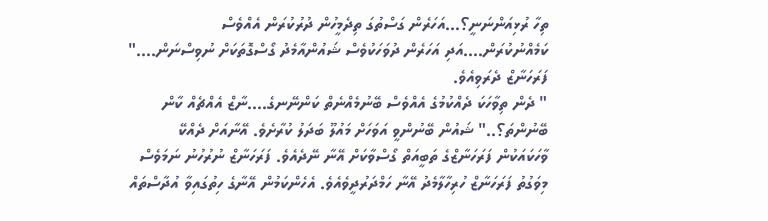ތިހާ ރުޅިއަންނަނީ؟…އަހަރެން ގަސްތުގަ ތިދެމީހުން ދުރުކުރަން އެއްވެސް ކަމެއްނުކުރަން….އަދި އަހަރެން ދުވަހަކުވެސް ޝައުންއާމެދު ގޯސްގޮތަކަށް ނުވިސްނަން…." ފަރަހަނާޒް ދެރަވިއެވެ.
" ދެން ތިވާހަކަ ދެއްކުމުގެ އެއްވެސް ބޭނުމެއްނެތް ކަންނޭނގެ….ނާޒް އެއްޗެއް ކާން ބޭނުންތަ؟.." ޝައުން ބޭނުންވީ އަވަހަށް މައުލޫ ބަދަލު ކުރާށެވެ. އޭނާއަށް ދެއްކޭ ވާހަކައަކުން ފަރަހަނާޒްގެ ތަބީއަތް ގޯސްވާކަށް އޭނާ ނޭދެއެވެ. ފަރަހަނާޒް ނުރުހުނު ނަމަވެސް މިވަގުތު ފަރަހަނާޒް ހުރިހާލާމެދު އޭނާ ހަމްދަރުދީވެއެވެ. އެހެންކަމުން އޭނާގެ ހިތުގައިވާ އުދާސްތައް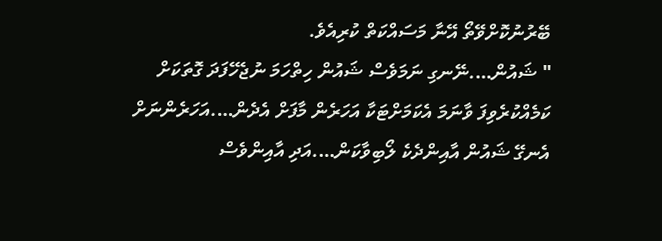ބޭރުނުކޮށްވޭތޯ އޭނާ މަސައްކަތް ކުރިއެވެ.
" ޝައުން….ނޭނގި ނަމަވެސް ޝައުން ހިތްހަމަ ނުޖެހޭފަދަ ގޮތަކަށް ކަމެއްކުރެވިފަ ވާނަމަ އެކަމަށްޓަކާ އަހަރެން މާފަށް އެދެން….އަހަރެންނަށް އެނގޭ ޝައުން އާއިންދެކެ ލޯބިވާކަން….އަދި އާއިންވެސް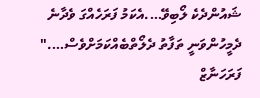ޝައުންދެކެ ލޯބިވޭ….އެކަމު ފަރަހެއްގަ ވެދާނެ ދެމީހުންވަނީ ތަފާތު ދެލޯތްބެއްކަމަށްވެސް…." ފަރަހަނާޒް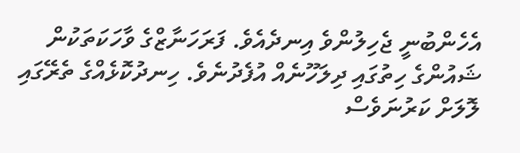އެހެންބުނީ ޖެހިލުންވެ އިނދެއެވެ. ފަރަހަނާޒްގެ ވާހަކަތަކުން ޝައުންގެ ހިތުގައި ދިލަހޫނެއް އުފެދުނެވެ. ހިނދުކޮޅެއްގެ ތެރޭގައި ލޮލަށް ކަރުނަވެސް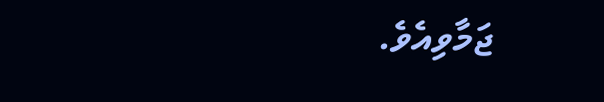ޖަމާވިއެވެ.